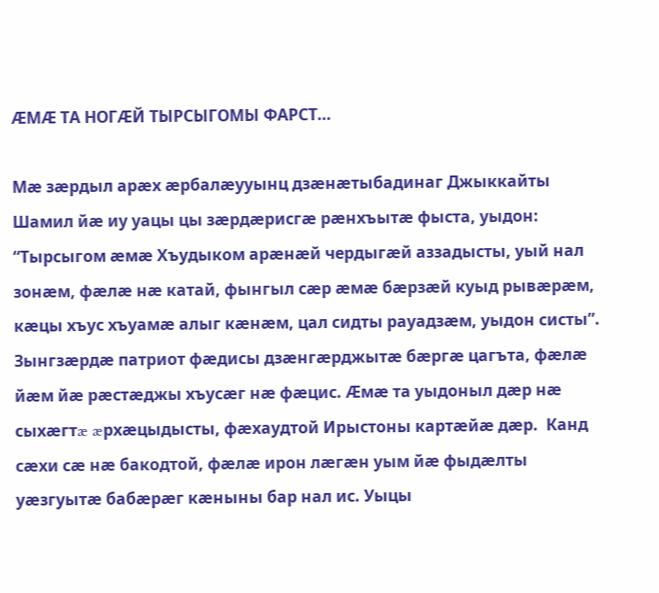ÆМÆ ТА НОГÆЙ ТЫРСЫГОМЫ ФАРСТ…

Мæ зæрдыл арæх æрбалæууынц дзæнæтыбадинаг Джыккайты Шамил йæ иу уацы цы зæрдæрисгæ рæнхъытæ фыста, уыдон: “Тырсыгом æмæ Хъудыком арæнæй чердыгæй аззадысты, уый нал зонæм, фæлæ нæ катай, фынгыл сæр æмæ бæрзæй куыд рывæрæм, кæцы хъус хъуамæ алыг кæнæм, цал сидты рауадзæм, уыдон систы”. Зынгзæрдæ патриот фæдисы дзæнгæрджытæ бæргæ цагъта, фæлæ йæм йæ рæстæджы хъусæг нæ фæцис. Æмæ та уыдоныл дæр нæ сыхæгтæ æрхæцыдысты, фæхаудтой Ирыстоны картæйæ дæр.  Канд сæхи сæ нæ бакодтой, фæлæ ирон лæгæн уым йæ фыдæлты уæзгуытæ бабæрæг кæныны бар нал ис. Уыцы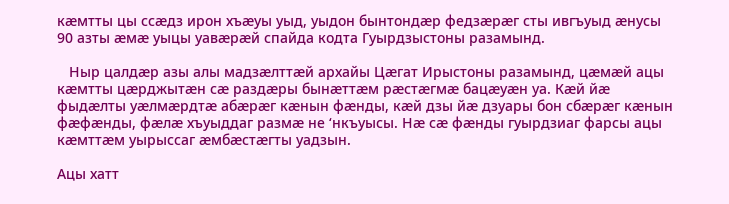кæмтты цы ссæдз ирон хъæуы уыд, уыдон бынтондæр федзæрæг сты ивгъуыд æнусы 90 азты æмæ уыцы уавæрæй спайда кодта Гуырдзыстоны разамынд.

   Ныр цалдæр азы алы мадзæлттæй архайы Цæгат Ирыстоны разамынд, цæмæй ацы кæмтты цæрджытæн сæ раздæры бынæттæм рæстæгмæ бацæуæн уа. Кæй йæ фыдæлты уæлмæрдтæ абæрæг кæнын фæнды, кæй дзы йæ дзуары бон сбæрæг кæнын фæфæнды, фæлæ хъуыддаг размæ не ʻнкъуысы. Нæ сæ фæнды гуырдзиаг фарсы ацы кæмттæм уырыссаг æмбæстæгты уадзын.

Ацы хатт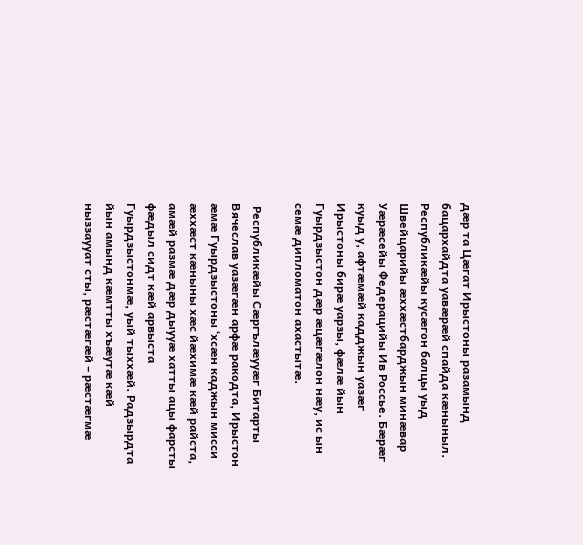дæр та Цæгат Ирыстоны разамынд бацархайдта уавæрæй спайда кæныныл. Республикæйы кусæгон балцы уыд Швейцарийы æххæстбарджын минæвар Уæрæсейы Федерацийы Ив Россье. Бæрæг куыд у, афтæмæй кадджын уазæг Ирыстоны бирæ уарзы, фæлæ йын Гуырдзыстон дæр æцæгæлон нæу, ис ын семæ дипломатон ахастытæ.

 Республикæйы Сæргълæууæг Битарты Вячеслав уазæгæн арфæ ракодта, Ирыстон æмæ Гуырдзыстоны ʻхсæн каджын мисси æххæст кæныны хæс йæхимæ кæй райста, амæй размæ дæр дыууæ хатты ацы фарсты фæдыл сидт кæй арвыста Гуырдзыстонмæ, уый тыххæй. Радзырдта йын амынд кæмтты хъæутæ кæй ныззаууат сты, рæстæгæй – рæстæгмæ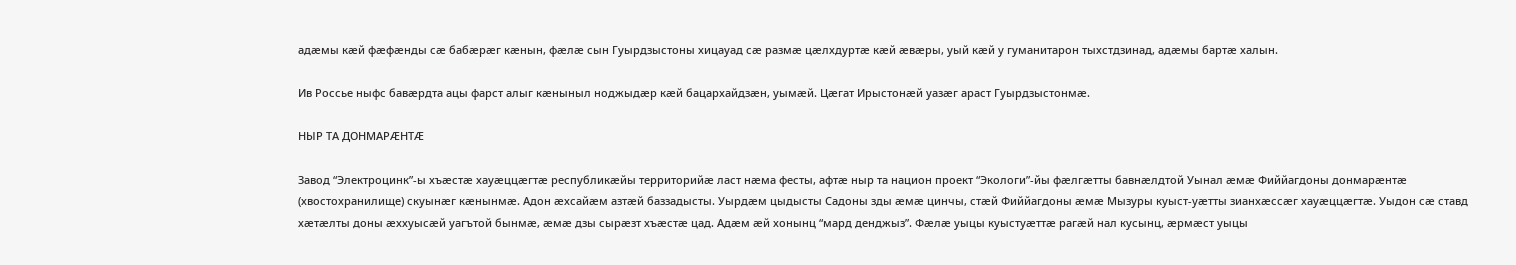адæмы кæй фæфæнды сæ бабæрæг кæнын, фæлæ сын Гуырдзыстоны хицауад сæ размæ цæлхдуртæ кæй æвæры, уый кæй у гуманитарон тыхстдзинад, адæмы бартæ халын.

Ив Россье ныфс бавæрдта ацы фарст алыг кæныныл ноджыдæр кæй бацархайдзæн, уымæй. Цæгат Ирыстонæй уазæг араст Гуырдзыстонмæ.

НЫР ТА ДОНМАРÆНТÆ

Завод “Электроцинк”-ы хъæстæ хауæццæгтæ республикæйы территорийæ ласт нæма фесты, афтæ ныр та национ проект “Экологи”-йы фæлгæтты бавнæлдтой Уынал æмæ Фиййагдоны донмарæнтæ (хвостохранилище) скуынæг кæнынмæ. Адон æхсайæм азтæй баззадысты. Уырдæм цыдысты Садоны зды æмæ цинчы, стæй Фиййагдоны æмæ Мызуры куыст-уæтты зианхæссæг хауæццæгтæ. Уыдон сæ ставд хæтæлты доны æххуысæй уагътой бынмæ, æмæ дзы сырæзт хъæстæ цад. Адæм æй хонынц “мард денджыз”. Фæлæ уыцы куыстуæттæ рагæй нал кусынц, æрмæст уыцы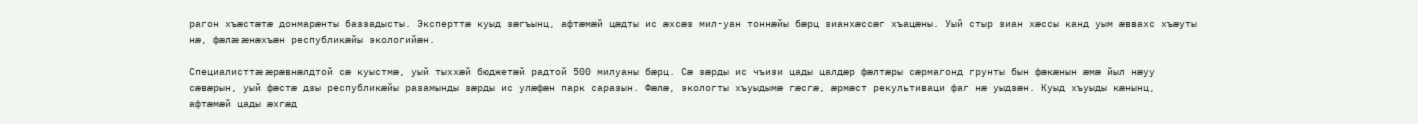рагон хъæстæтæ донмарæнты баззадысты. Эксперттæ куыд зæгъынц, афтæмæй цæдты ис æхсæз мил-уан тоннæйы бæрц зианхæссæг хъацæны. Уый стыр зиан хæссы канд уым æввахс хъæуты нæ, фæлæ æнæхъæн республикæйы экологийæн.

Специалисттæ æрæвнæлдтой сæ куыстмæ, уый тыххæй бюджетæй радтой 500 милуаны бæрц. Сæ зæрды ис чъизи цады цалдæр фæлтæры сæрмагонд грунты бын фæкæнын æмæ йыл нæуу сæвæрын, уый фæстæ дзы республикæйы разамынды зæрды ис улæфæн парк саразын. Фæлæ, экологты хъуыдымæ гæсгæ, æрмæст рекультиваци фаг нæ уыдзæн. Куыд хъуыды кæнынц, афтæмæй цады æхгæд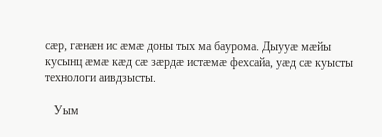сæр, гæнæн ис æмæ доны тых ма баурома. Дыууæ мæйы кусынц æмæ кæд сæ зæрдæ истæмæ фехсайа, уæд сæ куысты технологи аивдзысты.

   Уым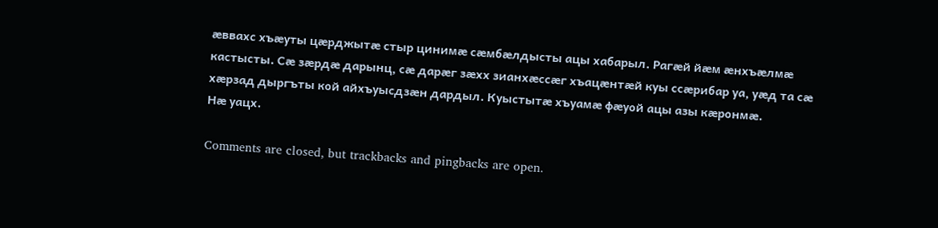æввахс хъæуты цæрджытæ стыр цинимæ сæмбæлдысты ацы хабарыл. Рагæй йæм æнхъæлмæ кастысты. Сæ зæрдæ дарынц, сæ дарæг зæхх зианхæссæг хъацæнтæй куы ссæрибар уа, уæд та сæ хæрзад дыргъты кой айхъуысдзæн дардыл. Куыстытæ хъуамæ фæуой ацы азы кæронмæ.                                                 Нæ уацх.

Comments are closed, but trackbacks and pingbacks are open.